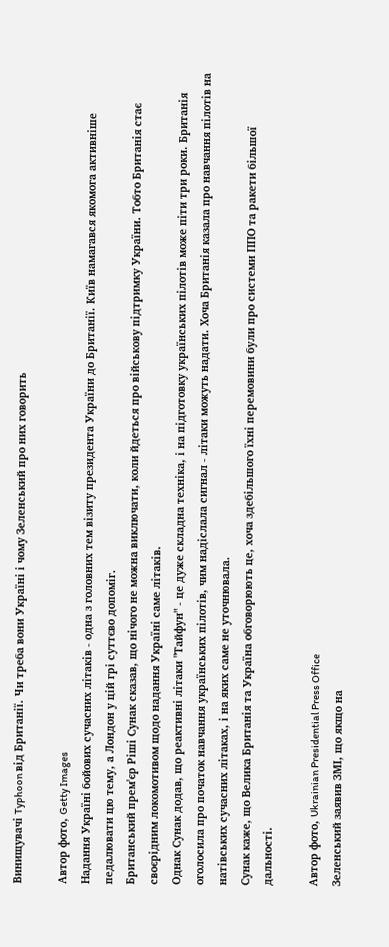Винищувачі Typhoon від Британії. Чи треба вони Україні і чому Зеленський про них говорить

Автор фото, Getty Images
Надання Україні бойових сучасних літаків - одна з головних тем візиту президента України до Британії. Київ намагався якомога активніше педалювати цю тему, а Лондон у цій грі суттєво допоміг.
Британський прем'єр Ріші Сунак сказав, що нічого не можна виключати, коли йдеться про військову підтримку України. Тобто Британія стає своєрідним локомотивом щодо надання Україні саме літаків.
Однак Сунак додав, що реактивні літаки "Тайфун" - це дуже складна техніка, і на підготовку українських пілотів може піти три роки. Британія оголосила про початок навчання українських пілотів, чим надіслала сигнал - літаки можуть надати. Хоча Британія казала про навчання пілотів на натівських сучасних літаках, і на яких саме не уточнювала.
Сунак каже, що Велика Британія та Україна обговорюють це, хоча здебільшого їхні перемовини були про системи ППО та ракети більшої дальності.

Автор фото, Ukrainian Presidential Press Office
Зеленський заявив ЗМІ, що якщо на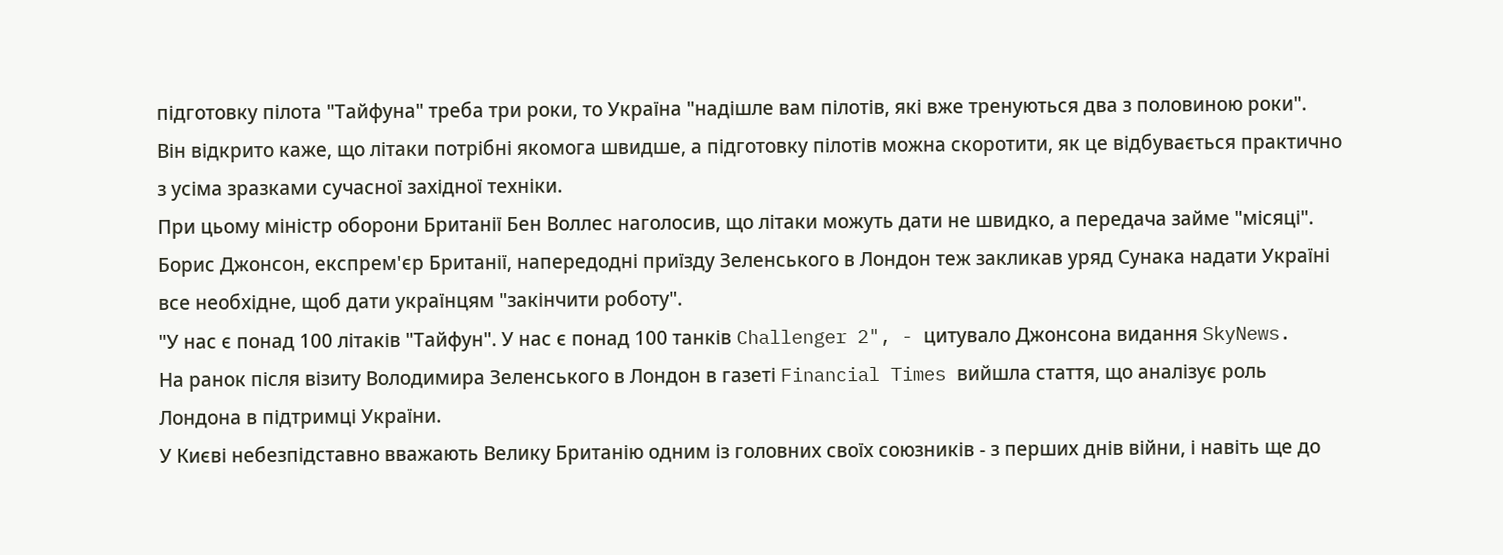підготовку пілота "Тайфуна" треба три роки, то Україна "надішле вам пілотів, які вже тренуються два з половиною роки".
Він відкрито каже, що літаки потрібні якомога швидше, а підготовку пілотів можна скоротити, як це відбувається практично з усіма зразками сучасної західної техніки.
При цьому міністр оборони Британії Бен Воллес наголосив, що літаки можуть дати не швидко, а передача займе "місяці".
Борис Джонсон, експрем'єр Британії, напередодні приїзду Зеленського в Лондон теж закликав уряд Сунака надати Україні все необхідне, щоб дати українцям "закінчити роботу".
"У нас є понад 100 літаків "Тайфун". У нас є понад 100 танків Challenger 2", - цитувало Джонсона видання SkyNews.
На ранок після візиту Володимира Зеленського в Лондон в газеті Financial Times вийшла стаття, що аналізує роль Лондона в підтримці України.
У Києві небезпідставно вважають Велику Британію одним із головних своїх союзників - з перших днів війни, і навіть ще до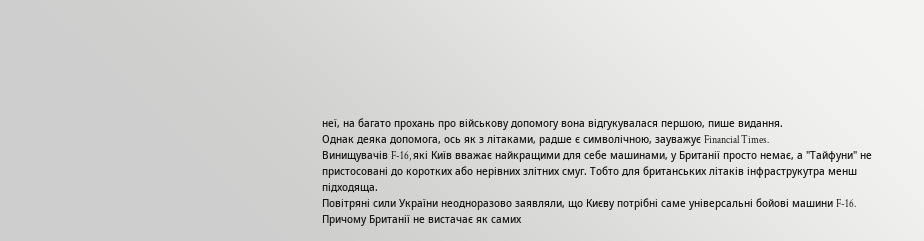неї, на багато прохань про військову допомогу вона відгукувалася першою, пише видання.
Однак деяка допомога, ось як з літаками, радше є символічною, зауважує Financial Times.
Винищувачів F-16, які Київ вважає найкращими для себе машинами, у Британії просто немає, а "Тайфуни" не пристосовані до коротких або нерівних злітних смуг. Тобто для британських літаків інфраструкутра менш підходяща.
Повітряні сили України неодноразово заявляли, що Києву потрібні саме універсальні бойові машини F-16.
Причому Британії не вистачає як самих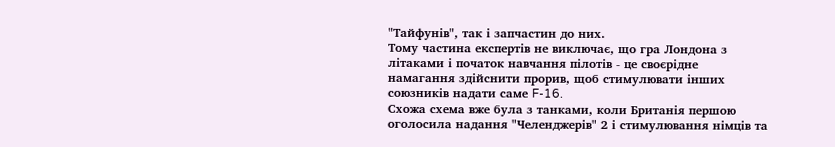"Тайфунів", так і запчастин до них.
Тому частина експертів не виключає, що гра Лондона з літаками і початок навчання пілотів - це своєрідне намагання здійснити прорив, щоб стимулювати інших союзників надати саме F-16.
Схожа схема вже була з танками, коли Британія першою оголосила надання "Челенджерів" 2 і стимулювання німців та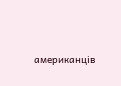американців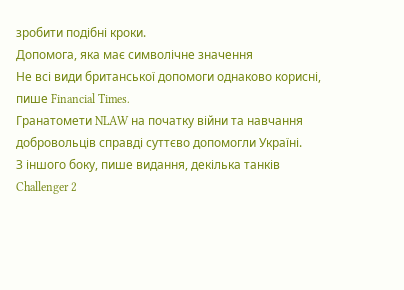зробити подібні кроки.
Допомога, яка має символічне значення
Не всі види британської допомоги однаково корисні, пише Financial Times.
Гранатомети NLAW на початку війни та навчання добровольців справді суттєво допомогли Україні.
З іншого боку, пише видання, декілька танків Challenger 2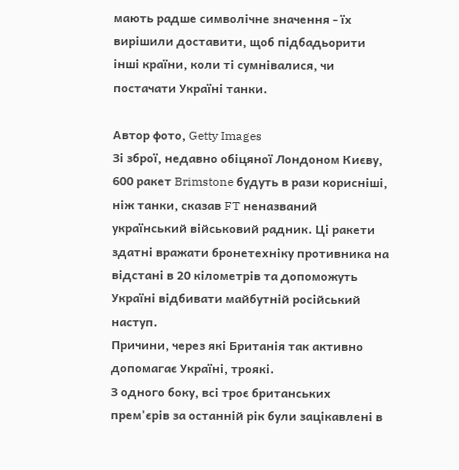мають радше символічне значення - їх вирішили доставити, щоб підбадьорити інші країни, коли ті сумнівалися, чи постачати Україні танки.

Автор фото, Getty Images
Зі зброї, недавно обіцяної Лондоном Києву, 600 ракет Brimstone будуть в рази корисніші, ніж танки, сказав FT неназваний український військовий радник. Ці ракети здатні вражати бронетехніку противника на відстані в 20 кілометрів та допоможуть Україні відбивати майбутній російський наступ.
Причини, через які Британія так активно допомагає Україні, троякі.
З одного боку, всі троє британських прем'єрів за останній рік були зацікавлені в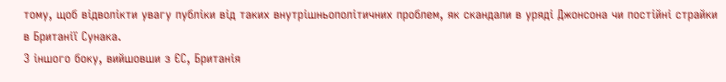тому, щоб відволікти увагу публіки від таких внутрішньополітичних проблем, як скандали в уряді Джонсона чи постійні страйки в Британії Сунака.
З іншого боку, вийшовши з ЄС, Британія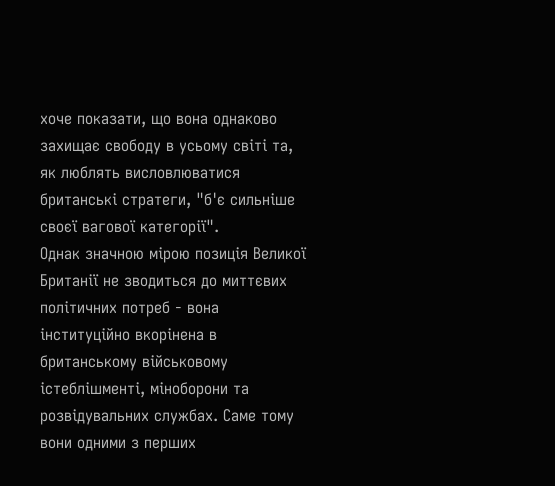хоче показати, що вона однаково захищає свободу в усьому світі та, як люблять висловлюватися британські стратеги, "б'є сильніше своєї вагової категорії".
Однак значною мірою позиція Великої Британії не зводиться до миттєвих політичних потреб - вона інституційно вкорінена в британському військовому істеблішменті, міноборони та розвідувальних службах. Саме тому вони одними з перших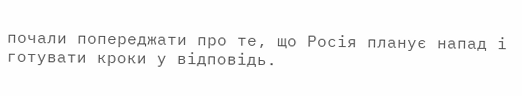почали попереджати про те, що Росія планує напад і готувати кроки у відповідь.